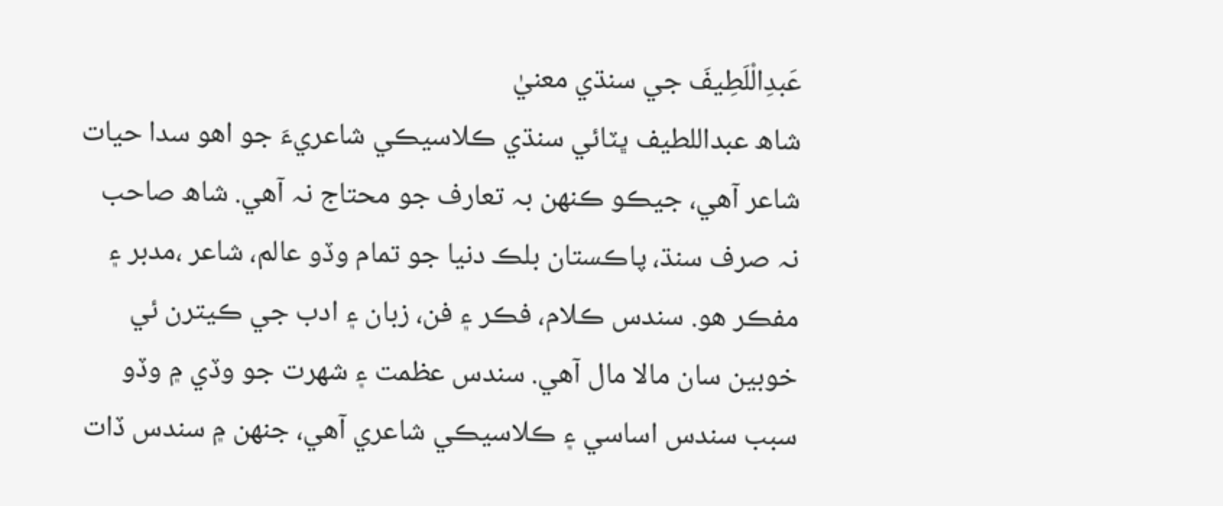عَبدِالْلَطِيفَ جي سنڌي معنيٰ
شاھ عبداللطيف ڀٽائي سنڌي ڪلاسيڪي شاعريءَ جو اهو سدا حيات شاعر آهي، جيڪو ڪنھن بہ تعارف جو محتاج نہ آهي. شاھ صاحب نہ صرف سنڌ، پاڪستان بلڪ دنيا جو تمام وڏو عالم، شاعر ،مدبر ۽ مفڪر هو. سندس ڪلام، فڪر ۽ فن، زبان ۽ ادب جي ڪيترن ئي خوبين سان مالا مال آهي. سندس عظمت ۽ شھرت جو وڏي ۾ وڏو سبب سندس اساسي ۽ ڪلاسيڪي شاعري آهي، جنھن ۾ سندس ڏات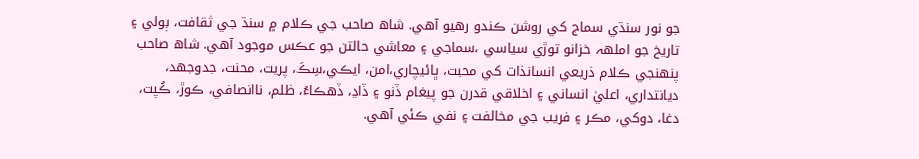جو نور سنڌي سماج کي روشن ڪندو رهيو آهي. شاھ صاحب جي ڪلام ۾ سنڌ جي ثقافت، ٻولي ۽ تاريخ جو املهہ خزانو توڙي سياسي ،سماجي ۽ معاشي حالتن جو عڪس موجود آهي. شاھ صاحب پنھنجي ڪلام ذريعي انسانذات کي محبت، ڀائيچاري،امن، ايڪي،سِڪَ، پريت، محنت، جدوجھد، ديانتداري، اعليٰ انساني ۽ اخلاقي قدرن جو پيغام ڏنو ۽ ڏاڍ، ڏهڪاءُ، ظلم، ناانصافي، ڪوڙ، ڪُپت، دغا، دوکي، مڪر ۽ فريب جي مخالفت ۽ نفي ڪئي آهي.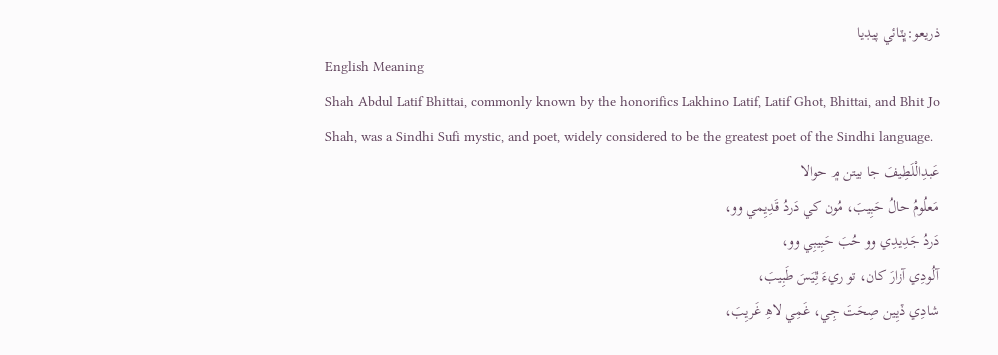ذريعو:ڀٽائي پيڊيا
English Meaning
Shah Abdul Latif Bhittai, commonly known by the honorifics Lakhino Latif, Latif Ghot, Bhittai, and Bhit Jo Shah, was a Sindhi Sufi mystic, and poet, widely considered to be the greatest poet of the Sindhi language.
عَبدِالْلَطِيفَ جا بيتن ۾ حوالا
مَعلُومُ حالُ حَبِيبَ، مُون کي دَردُ قَدِيِمي وو،
دَردُ جَدِيدِي وو حُبَ حَبِيبِي وو،
آلُودِي آزارَ کان، تو ريءَ ٿِيَسَ طَبِيبَ،
شادِي ڏيِين صِحَتَ جِي، غَمِي لاھِ غَريِبَ،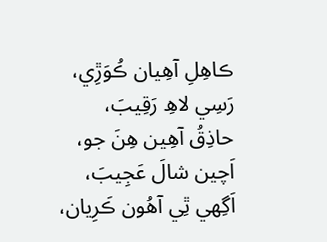ڪاھِلِ آھِيان ڪُوَڙِي، رَسِي لاھِ رَقِيبَ،
حاذِقُ آھِين ھِنَ جو، اَچين شالَ عَجِيبَ،
اَگِهي ٿِي آھُون ڪَرِيان،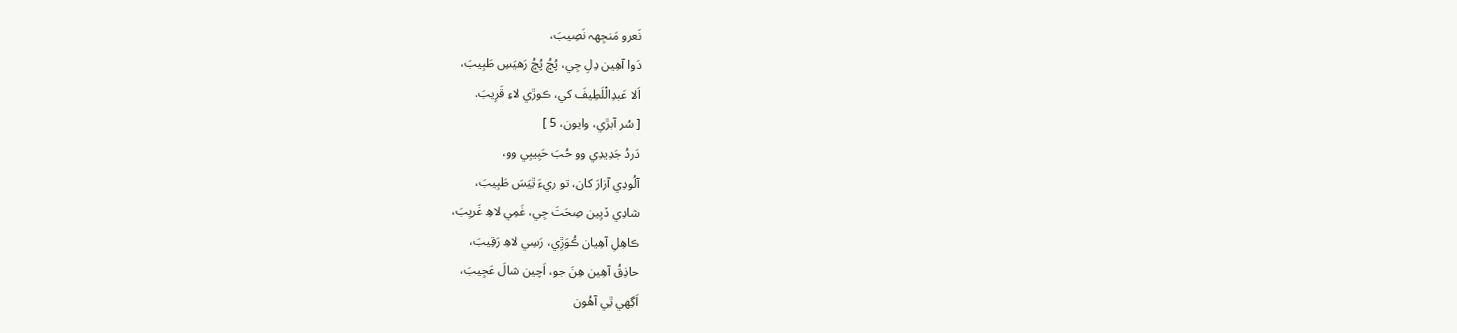نَعرو مَنجِهہ نَصِيبَ،
دَوا آھِين دِلِ جِي، پُڇُ پُڇُ رَھيَسِ طَبِيبَ،
اَلا عَبدِالْلَطِيفَ کي، ڪوڙي لاءِ قَرِيبَ.
[ سُر آبڙي، وايون، 5 ]
دَردُ جَدِيدِي وو حُبَ حَبِيبِي وو،
آلُودِي آزارَ کان، تو ريءَ ٿِيَسَ طَبِيبَ،
شادِي ڏيِين صِحَتَ جِي، غَمِي لاھِ غَريِبَ،
ڪاھِلِ آھِيان ڪُوَڙِي، رَسِي لاھِ رَقِيبَ،
حاذِقُ آھِين ھِنَ جو، اَچين شالَ عَجِيبَ،
اَگِهي ٿِي آھُون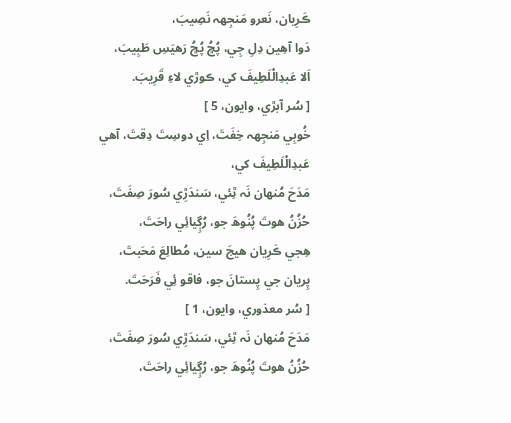ڪَرِيان، نَعرو مَنجِهہ نَصِيبَ،
دَوا آھِين دِلِ جِي، پُڇُ پُڇُ رَھيَسِ طَبِيبَ،
اَلا عَبدِالْلَطِيفَ کي، ڪوڙي لاءِ قَرِيبَ.
[ سُر آبڙي، وايون، 5 ]
خُوبِي مَنجِهہ خِفَتَ، اِي دوسِتَ دِقتَ، آھي عَبدِالْلَطِيفَ کي،
مَدَحَ مُنھان نَہ ٿِئي، سَندَڙِي سُورَ صِفَتَ،
حُزُنُ ھوتَ پُنُوھَ جو، رُڳِيائِي راحَتَ،
ھِجي ڪَرِيان ھيجَ سين، مُطالِعَ مَحَبتَ،
پِريان جي پِستانَ جو، فاقو ئِي فَرَحَتَ.
[ سُر معذوري، وايون، 1 ]
مَدَحَ مُنھان نَہ ٿِئي، سَندَڙِي سُورَ صِفَتَ،
حُزُنُ ھوتَ پُنُوھَ جو، رُڳِيائِي راحَتَ،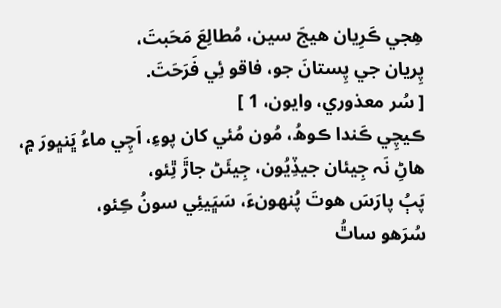ھِجي ڪَرِيان ھيجَ سين، مُطالِعَ مَحَبتَ،
پِريان جي پِستانَ جو، فاقو ئِي فَرَحَتَ.
[ سُر معذوري، وايون، 1 ]
ڪيچِي ڪَندا ڪوھُ، مُون مُئي کان پوءِ، اَچِي ماءُ ڀَنڀورَ ۾،
ھاڻِ نَہ جِيئان جيڏِيُون، جِيئَڻ جاڙَ ٿِئو،
پَٻُ پارَسَ ھوتَ پُنهونءَ، سَڀَيئِي سونُ ڪِئو،
سُرَھو ساٿُ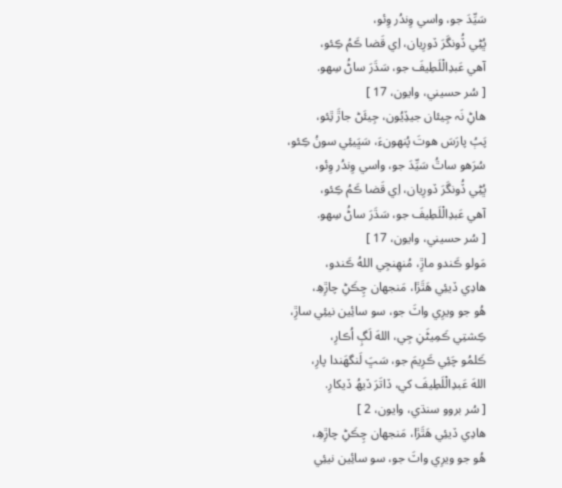سَيِّدَ جو، واسي وِندُر وِئو،
ڀُڻِي ڏُونگَرَ ڏورِيان، اِي قَضا ڪَمُ ڪِئو،
آھي عَبدِالْلَطِيفَ جو، سَڌَرَ ساڻُ سِهو.
[ سُر حسيني، وايون، 17 ]
ھاڻِ نَہ جِيئان جيڏِيُون، جِيئَڻ جاڙَ ٿِئو،
پَٻُ پارَسَ ھوتَ پُنهونءَ، سَڀَيئِي سونُ ڪِئو،
سُرَھو ساٿُ سَيِّدَ جو، واسي وِندُر وِئو،
ڀُڻِي ڏُونگَرَ ڏورِيان، اِي قَضا ڪَمُ ڪِئو،
آھي عَبدِالْلَطِيفَ جو، سَڌَرَ ساڻُ سِهو.
[ سُر حسيني، وايون، 17 ]
مَولو ڪَندو ماڙِ، مُنھِنجِي اللهُ ڪَندو،
ھادِي ڏيئِي ھَٿَڙا، مَنجهان چِڪَڻِ چاڙِھِ،
ھُو جو ويرِي واٽَ جو، سو سائِين نيئِي ساڙِ،
ڪِشتِي ڪَمِيڻَنِ جِي، اللهَ لَڳِ اُڪارِ،
ڪَلمُو چَئِي ڪَرِيمَ جو، سَڀَ لَنگهَندا پارِ،
اللهَ عَبدِالْلَطِيفَ کي، ڏاتَرَ ڏيھُ ڏيکارِ.
[ سُر بروو سنڌي، وايون، 2 ]
ھادِي ڏيئِي ھَٿَڙا، مَنجهان چِڪَڻِ چاڙِھِ،
ھُو جو ويرِي واٽَ جو، سو سائِين نيئِي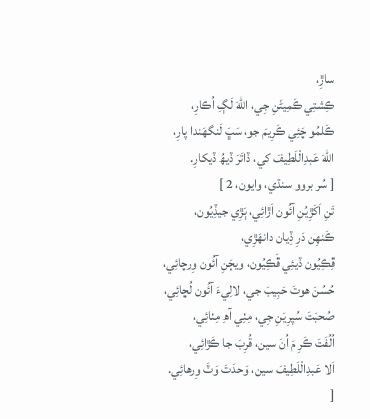ساڙِ،
ڪِشتِي ڪَمِيڻَنِ جِي، اللهَ لَڳِ اُڪارِ،
ڪَلمُو چَئِي ڪَرِيمَ جو، سَڀَ لَنگهَندا پارِ،
اللهَ عَبدِالْلَطِيفَ کي، ڏاتَرَ ڏيھُ ڏيکارِ.
[ سُر بروو سنڌي، وايون، 2 ]
تَنِ اَکَڙِيُنِ آئُون اَڙائِي، ٻَڙِي جيڏِيُون،
ڪَنھِن دَرِ ڏِيان دانھَڙِي،
ڦِڪِيُون ڏيئِي ڦَڪِيُون، ويڄَنِ آئُون وِرچائِي،
حُسُنَ ھوتَ حَبِيبَ جي، لالِيءَ آئُون لُڇائِي،
صُحبَتَ سُپرِيَنِ جِي، مِٺِي آھِ مِٺائِي،
اُلُفَتَ ڪَرِ مَ اُنَ سين، قُرِبَ جا ڪَڙائِي،
اَلا عَبدِالْلَطِيفَ سين، وَحدَتَ وَٽَ وِرھائِي.
[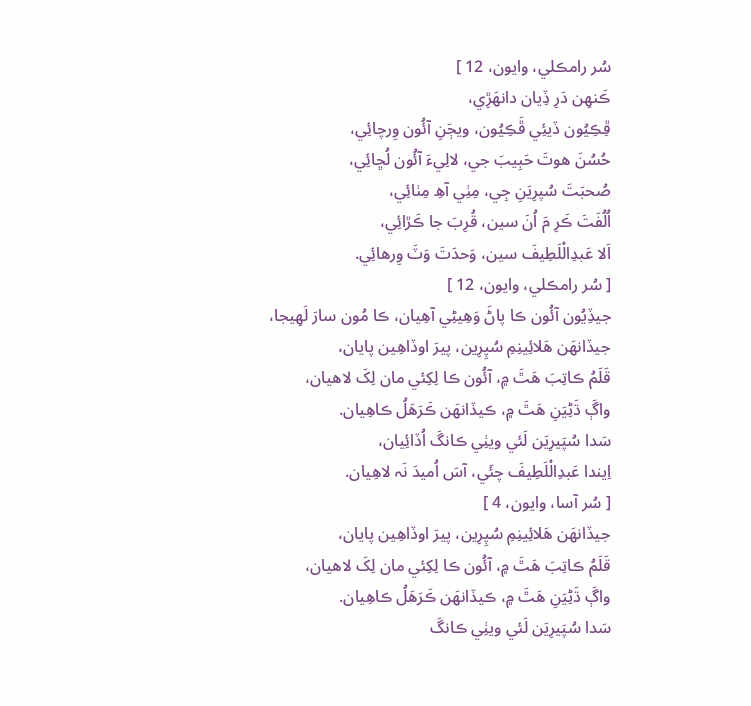سُر رامڪلي، وايون، 12 ]
ڪَنھِن دَرِ ڏِيان دانھَڙِي،
ڦِڪِيُون ڏيئِي ڦَڪِيُون، ويڄَنِ آئُون وِرچائِي،
حُسُنَ ھوتَ حَبِيبَ جي، لالِيءَ آئُون لُڇائِي،
صُحبَتَ سُپرِيَنِ جِي، مِٺِي آھِ مِٺائِي،
اُلُفَتَ ڪَرِ مَ اُنَ سين، قُرِبَ جا ڪَڙائِي،
اَلا عَبدِالْلَطِيفَ سين، وَحدَتَ وَٽَ وِرھائِي.
[ سُر رامڪلي، وايون، 12 ]
جيڏِيُون آئُون ڪا پاڻَ وَھِيڻِي آھِيان، ڪا مُون سارَ لَھِيجا،
جيڏانھَن ھَلائِينِمِ سُپِرِين، پيرَ اوڏاھِين پايان،
قَلَمُ ڪاتِبَ ھَٿَ ۾، آئُون ڪا لِکِئي مان لِکَ لاھيان،
واڳَ ڌَڻِيَنِ ھَٿَ ۾، ڪيڏانھَن ڪَرَھَلُ ڪاھِيان.
سَدا سُپَيرِيَن لَئي ويٺِي ڪانگَ اُڏائِيان،
اِيندا عَبدِالْلَطِيفَ چئَي، آسَ اُميدَ نَہ لاھِيان.
[ سُر آسا، وايون، 4 ]
جيڏانھَن ھَلائِينِمِ سُپِرِين، پيرَ اوڏاھِين پايان،
قَلَمُ ڪاتِبَ ھَٿَ ۾، آئُون ڪا لِکِئي مان لِکَ لاھيان،
واڳَ ڌَڻِيَنِ ھَٿَ ۾، ڪيڏانھَن ڪَرَھَلُ ڪاھِيان.
سَدا سُپَيرِيَن لَئي ويٺِي ڪانگَ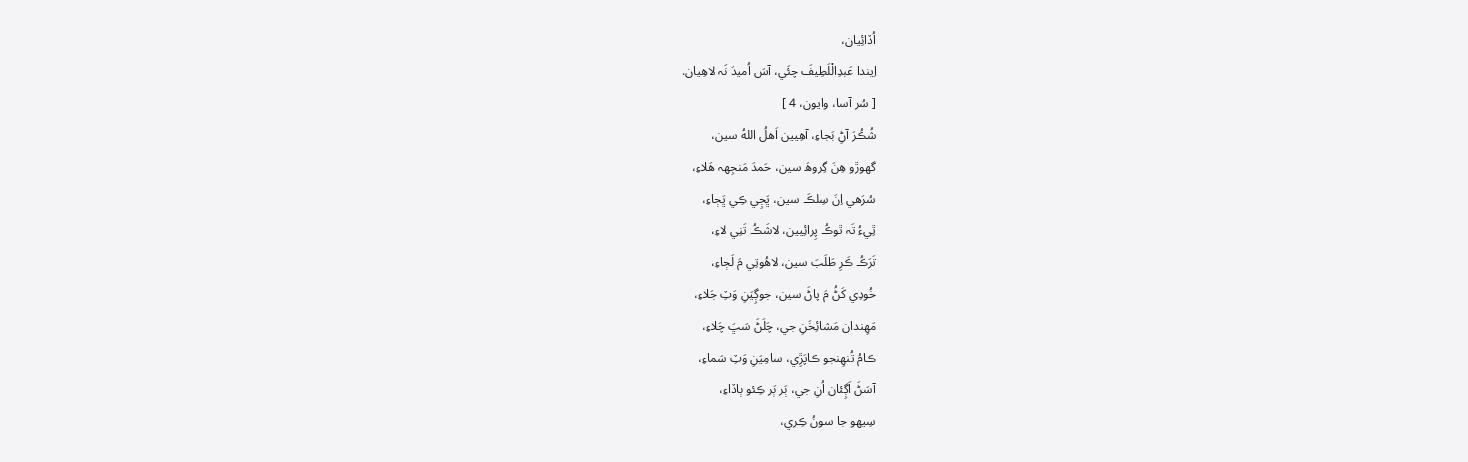اُڏائِيان،
اِيندا عَبدِالْلَطِيفَ چئَي، آسَ اُميدَ نَہ لاھِيان.
[ سُر آسا، وايون، 4 ]
شُڪُرَ آڻِ بَجاءِ، آهِيين اَهلُ اللهُ سين،
گهوڙو هِنَ گِروھَ سين، حَمدَ مَنجِهہ هَلاءِ،
سُرَهي اِنَ سِلڪَ سين، ڀَڄِي ڪِي ڀَڄاءِ،
ٿِيءُ تَہ ٿوڪُ پِرائِيين، لاشَڪُ تَنِي لاءِ،
تَرَڪُ ڪَرِ طَلَبَ سين، لاهُوتِي مَ لَڄاءِ،
خُودِي کَڻُ مَ پاڻَ سين، جوڳِيَنِ وَٽِ جَلاءِ،
مَھِندان مَشائِخَنِ جي، چَلَڻَ سَڀَ چَلاءِ،
ڪامُ تُنھِنجو ڪاپَڙِي، سامِيَنِ وَٽِ سَماءِ،
آسَڻَ اَڳِئان اُنِ جي، ٻَر ٻَر ڪِئو ٻاڏاءِ،
سِيھو جا سونُ ڪِري،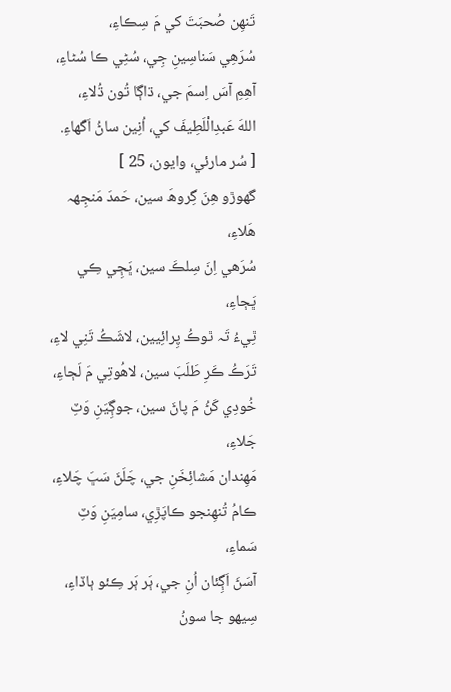تَنھِن صُحبَتَ کي مَ سِڪاءِ،
سُرَهِي سَناسِينِ جِي، سُڻِي ڪا سُڻاءِ،
آهِمِ آسَ اِسمَ جي، ڌاڳا تُون ڌُلاءِ،
اللهَ عَبدِالْلَطِيفَ کي، اُنِين ساڻُ اَگَهاءِ.
[ سُر مارئي، وايون، 25 ]
گهوڙو هِنَ گِروھَ سين، حَمدَ مَنجِهہ هَلاءِ،
سُرَهي اِنَ سِلڪَ سين، ڀَڄِي ڪِي ڀَڄاءِ،
ٿِيءُ تَہ ٿوڪُ پِرائِيين، لاشَڪُ تَنِي لاءِ،
تَرَڪُ ڪَرِ طَلَبَ سين، لاهُوتِي مَ لَڄاءِ،
خُودِي کَڻُ مَ پاڻَ سين، جوڳِيَنِ وَٽِ جَلاءِ،
مَھِندان مَشائِخَنِ جي، چَلَڻَ سَڀَ چَلاءِ،
ڪامُ تُنھِنجو ڪاپَڙِي، سامِيَنِ وَٽِ سَماءِ،
آسَڻَ اَڳِئان اُنِ جي، ٻَر ٻَر ڪِئو ٻاڏاءِ،
سِيھو جا سونُ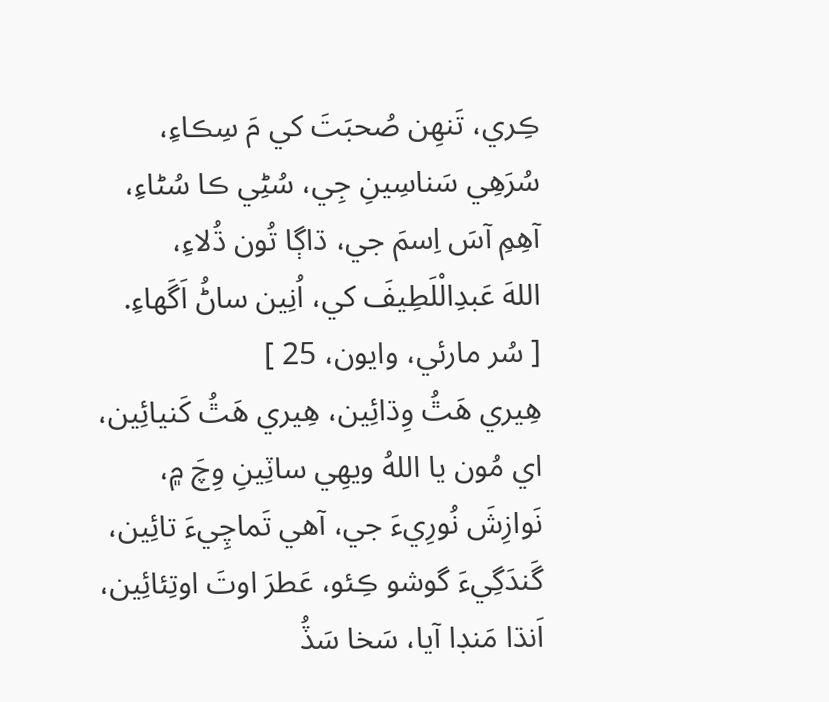ڪِري، تَنھِن صُحبَتَ کي مَ سِڪاءِ،
سُرَهِي سَناسِينِ جِي، سُڻِي ڪا سُڻاءِ،
آهِمِ آسَ اِسمَ جي، ڌاڳا تُون ڌُلاءِ،
اللهَ عَبدِالْلَطِيفَ کي، اُنِين ساڻُ اَگَهاءِ.
[ سُر مارئي، وايون، 25 ]
ھِيري ھَٿُ وِڌائِين، ھِيري ھَٿُ کَنيائِين،
اي مُون يا اللهُ ويھِي ساٽِينِ وِچَ ۾،
نَوازِشَ نُورِيءَ جي، آھي تَماچِيءَ تائِين،
گَندَگِيءَ گوشو ڪِئو، عَطرَ اوتَ اوتِئائِين،
اَنڌا مَنڊا آيا، سَخا سَڏُ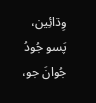وِڌائِين،
پَسو جُودُ جُوانَ جو،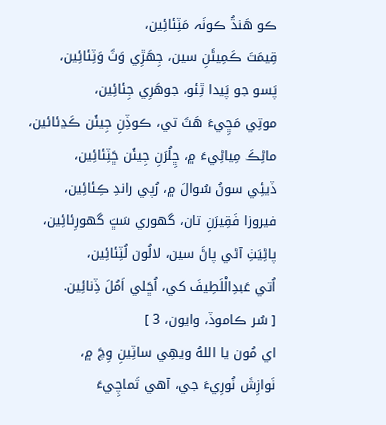ڪو ھَنڌُ ڪونَہ مَٽِئائِين،
قِيمَتَ ڪَمِيڻَنِ سين، جِھَڙِي وَٽَ وَٽِئائِين،
پَسو جو پَيدا ٿِئو، جوھَرِي جِئائِين،
موتِي مَڇِيءَ ھَٽَ تي، ڪوڏِنِ جِيئَن ڪَڍئائين،
ماڻِڪَ مِياڻِيءَ ۾، ڇِلُرَنِ جِيئَن ڇَٽِئائِين،
ڏيئِي سونُ سُوالَ ۾، رُپي راندِ ڪِئائِين،
فيروزا فَقِيرَنِ تان، گهوري سَڀَ گهورِئائِين،
پاڻِيَٺِ آڻي پاڻَ سين، لالُون لُٽِئائِين،
اُتي عَبدِالْلَطِيفَ کي، اُڇَلي اَمُلَ ڏِنائِين.
[ سُر ڪاموڏ، وايون، 3 ]
اي مُون يا اللهُ ويھِي ساٽِينِ وِچَ ۾،
نَوازِشَ نُورِيءَ جي، آھي تَماچِيءَ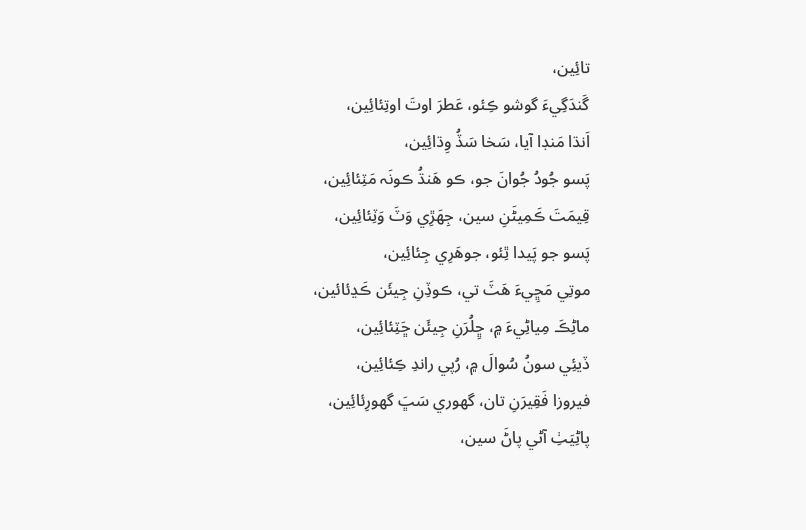تائِين،
گَندَگِيءَ گوشو ڪِئو، عَطرَ اوتَ اوتِئائِين،
اَنڌا مَنڊا آيا، سَخا سَڏُ وِڌائِين،
پَسو جُودُ جُوانَ جو، ڪو ھَنڌُ ڪونَہ مَٽِئائِين،
قِيمَتَ ڪَمِيڻَنِ سين، جِھَڙِي وَٽَ وَٽِئائِين،
پَسو جو پَيدا ٿِئو، جوھَرِي جِئائِين،
موتِي مَڇِيءَ ھَٽَ تي، ڪوڏِنِ جِيئَن ڪَڍئائين،
ماڻِڪَ مِياڻِيءَ ۾، ڇِلُرَنِ جِيئَن ڇَٽِئائِين،
ڏيئِي سونُ سُوالَ ۾، رُپي راندِ ڪِئائِين،
فيروزا فَقِيرَنِ تان، گهوري سَڀَ گهورِئائِين،
پاڻِيَٺِ آڻي پاڻَ سين،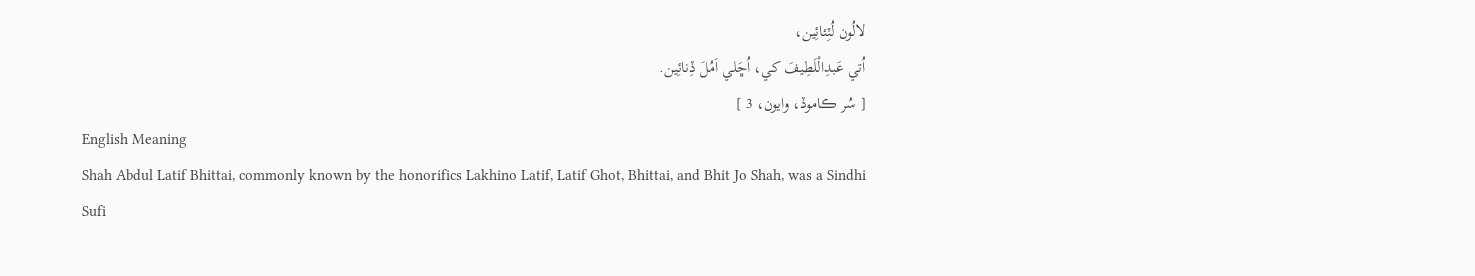لالُون لُٽِئائِين،
اُتي عَبدِالْلَطِيفَ کي، اُڇَلي اَمُلَ ڏِنائِين.
[ سُر ڪاموڏ، وايون، 3 ]
English Meaning
Shah Abdul Latif Bhittai, commonly known by the honorifics Lakhino Latif, Latif Ghot, Bhittai, and Bhit Jo Shah, was a Sindhi Sufi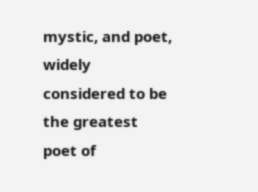mystic, and poet, widely considered to be the greatest poet of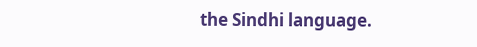the Sindhi language.